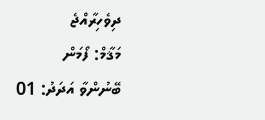ދިވެހިރާއްޖެ
މަޤާމް: ފޯމަން
ބޭނުންވާ އަދަދު: 01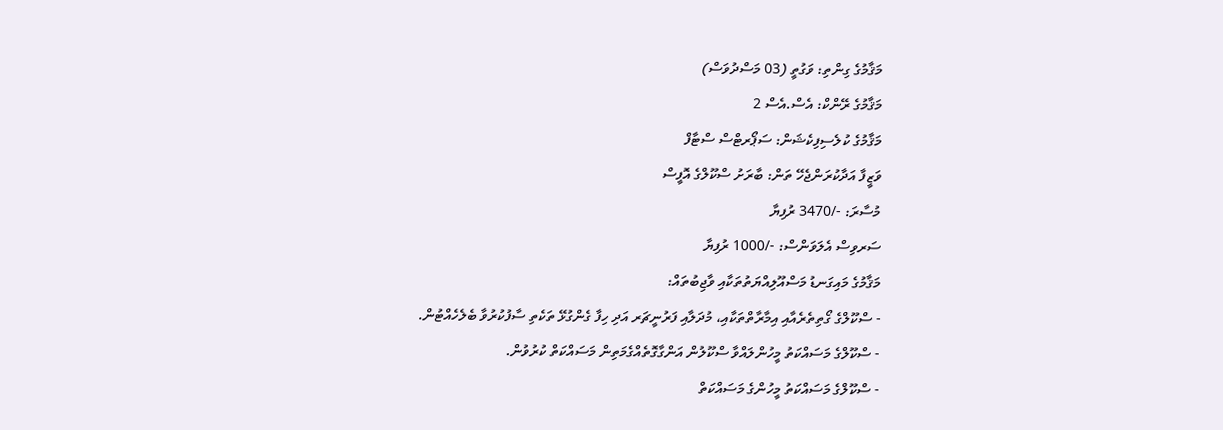މަޤާމުގެ ގިންތި: ވަގުތީ (03 މަސްދުވަސް)
މަޤާމުގެ ރޭންކް: އެސް.އެސް 2
މަޤާމުގެ ކުލެސިފިކެޝަން: ސަޕޯރޓްސް ސްޓާފް
ވަޒީފާ އަދާކުރަންޖެހޭ ތަން: ބާރަށު ސްކޫލްގެ އޮފީސް
މުސާރަ: -/3470 ރުފިޔާ
ސަރވިސް އެލަވަންސް: -/1000 ރުފިޔާ
މަޤާމުގެ މައިގަނޑު މަސްއޫލިއްޔަތުތަކާއި ވާޖިބުތައް:
- ސްކޫލްގެ ގޯތިތެރެއާއި އިމާރާތްތަކާއި، މުދަލާއި ފަރުނީޗަރ އަދި ހިފާ ގެންގުޅޭ ތަކެތި ސާފުކުރުވާ ބެލެހެއްޓުން.
- ސްކޫލްގެ މަސައްކަތު މީހުންލައްވާ ސްކޫލުން އަންގާގޮތެއްގެމަތިން މަސައްކަތް ކުރުވުން.
- ސްކޫލްގެ މަސައްކަތު މީހުންގެ މަސައްކަތް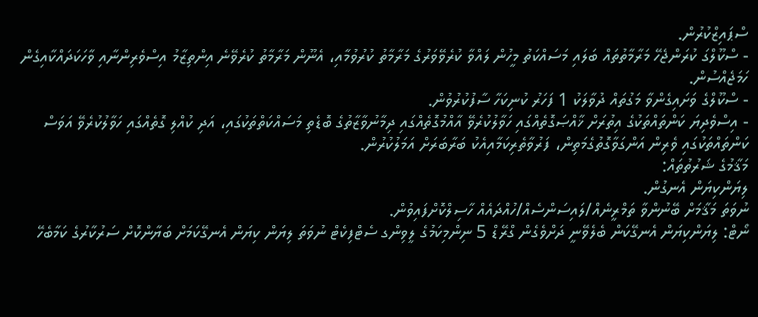ސްޕައިޒްކުރުން.
- ސްކޫލްގަ ކުރަންޖެހޭ މަރާމާތުތައް ބަލައި މަސައްކަތު މީހުން ލައްވާ ކުރެވޭވަރުގެ މަރާމާތު ކުރުވުމާއި، އެނޫން މަރާމާތު ކުރެވޭނެ އިންތިޒާމު އިސްވެރިންނާއި ވާހަކަދައްކާއިގެން ހަމަޖެއްސުން.
- ސްކޫލްގެ ވަށައިގެންވާ މަގުތައް ދުވާލަކު 1 ފަހަރު ކުނިކަހާ ސާފުކުރުވުން.
- އިސްވެދިޔަ ކަންތައްތަކުގެ އިތުރަށް ޚާއްޞަގޮތެއްގައި ހަވާލުކުރެވޭ އާއްމުގޮތެއްގައި ދިމާނުވާޒާތުގެ ބޮޑެތި މަސައްކަތްތަކުގައި، އަދި ކުއްލި ގޮތެއްގައި ހަވާލުކުރެވޭ އަވަސް ކަންތައްތަކުގައި ވެރިން އަންގަވާގޮތުގެމަތިން، ފަރުވާތެރިކަމާއިއެކު ބަރާބަރަށް އަމަލުކުރުން.
މަޤާމުގެ ޝަރުތުތައް:
ލިޔަންކިޔަން އެނގުން.
ނުވަތަ މަޤާމަށް ބޭނުންވާ ތަމްރީނެއް/ލައިސަންސެއް/ހުއްދައެއް ހާސިލްކޮށްފައިވުން.
ނޯޓް: ލިޔަންކިޔަން އެނގޭކަން ބެލެވޭނީ ދަށްވެގެން ގްރޭޑް 5 ނިންމިކަމުގެ ލީވިންގ ސެޓްފިކެޓް ނުވަތަ ލިޔަން ކިޔަން އެނގޭކަމަށް ބަޔާންކޮށް ސަރުކާރުގެ ކަމާބެހޭ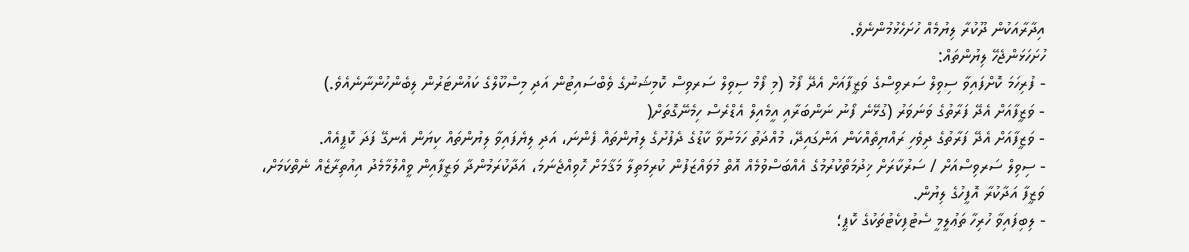އިދާރާއަކުން ދޫކުރާ ލިޔުމެއް ހުށަހެޅުމުންނެވެ.
ހުށަހަޅަންޖެހޭ ލިޔުންތައް:
- ފުރިހަމަ ކޮށްފައިވާ ސިވިލް ސަރވިސްގެ ވަޒީފާއަށް އެދޭ ފޯމު (މި ފޯމް ސިވިލް ސަރވިސް ކޮމިޝަނުގެ ވެބްސައިޓުން އަދި މިސްކޫލްގެ ކައުންޓަރުން ލިބެންހުންނާނެއެވެ.)
- ވަޒީފާއަށް އެދޭ ފަރާތުގެ ވަނަވަރު (ގުޅޭނެ ފޯނު ނަންބަރާއި އީމެއިލް އެޑްރެސް ހިމެނޭގޮތަށް(
- ވަޒީފާއަށް އެދޭ ފަރާތުގެ ދިވެހި ރައްޔިތެއްކަން އަންގައިދޭ، މުއްދަތު ހަމަނުވާ ކާޑުގެ ދެފުށުގެ ލިޔުންތައް ފެންނަ، އަދި ލިޔެފައިވާ ލިޔުންތައް ކިޔަން އެނގޭ ފަދަ ކޮޕީއެއް.
- ސިވިލް ސަރވިސްއަށް / ސަރުކާރަށް ޚިދުމަތްކުރުމުގެ އެއްބަސްވުމެއް އޮތް މުވައްޒަފުން ކުރިމަތިލާ މަޤާމަށް ހޮވިއްޖެނަމަ، އަދާކުރަމުންދާ ވަޒީފާއިން ވީއްލުމާމެދު އިއުތިރާޒެއް ނެތްކަމަށް، ވަޒީފާ އަދާކުރާ އޮފީހުގެ ލިޔުން.
- ލިބިފައިވާ ހުރިހާ ތަޢުލީމީ ސެޓުފިކެޓުތަކުގެ ކޮޕީ؛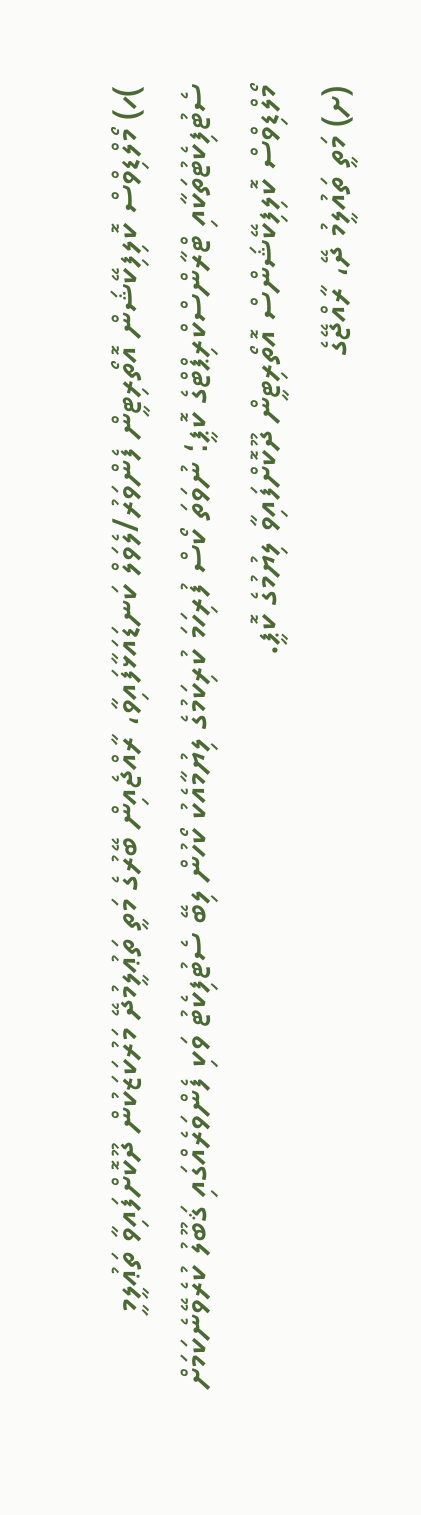)ހ) މޯލްޑިވްސް ކޮލިފިކޭޝަން އޮތޯރިޓީން ފެންވަރު/ލެވަލް ކަނޑައަޅާފައިވާ، ރާއްޖެއިން ބޭރުގެ މަތީ ތަޢުލީމުދޭ މަރުކަޒަކުން ދޫކޮށްފައިވާ ތަޢުލީމީ ސެޓުފިކެޓުތަކާއި ޓްރާންސްކްރިޕްޓްގެ ކޮޕީ؛ ނުވަތަ ކޯސް ފުރިހަމަ ކުރިކަމުގެ ލިޔުމާއެކު ކޯހުން ލިބޭ ސެޓުފިކެޓު ވަކި ފެންވަރެއްގައި ޤަބޫލު ކުރެވޭނެކަމަށް މޯލްޑިވްސް ކޮލިފިކޭޝަންސް އޮތޯރިޓީން ދޫކޮށްފައިވާ ލިޔުމުގެ ކޮޕީ.
(ށ) މަތީ ތައުލީމު ދޭ، ރާއްޖޭގެ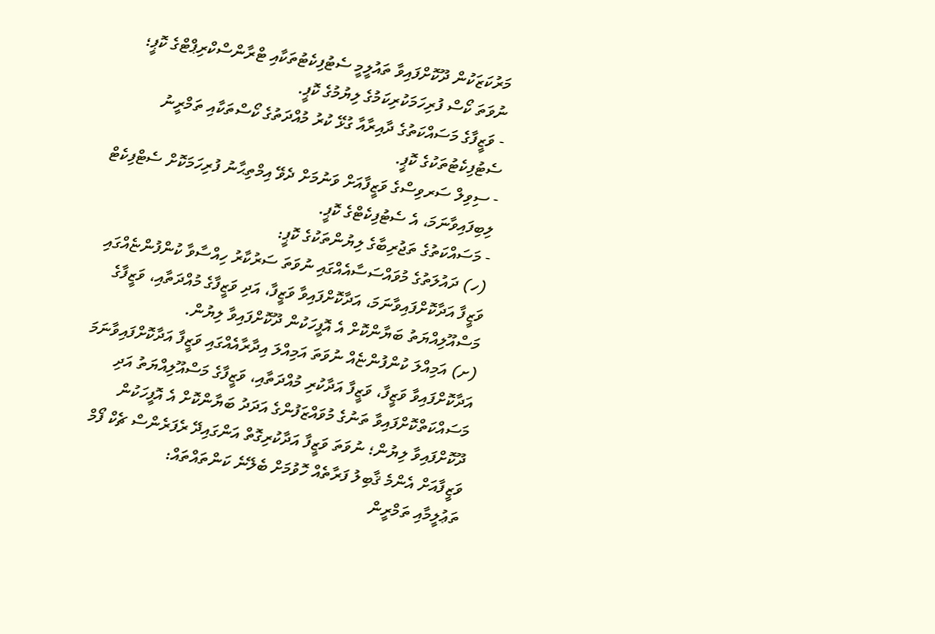މަރުކަޒަކުން ދޫކޮށްފައިވާ ތައުލީމީ ސެޓުފިކެޓުތަކާއި ޓްރާންސްކްރިޕްޓްގެ ކޮޕީ؛ ނުވަތަ ކޯސް ފުރިހަމަކުރިކަމުގެ ލިޔުމުގެ ކޮޕީ.
- ވަޒީފާގެ މަސައްކަތުގެ ދާއިރާއާ ގުޅޭ ކުރު މުއްދަތުގެ ކޯސްތަކާއި ތަމްރީނު ސެޓުފިކެޓުތަކުގެ ކޮޕީ.
- ސިވިލް ސަރވިސްގެ ވަޒީފާއަށް ވަނުމަށް ދެވޭ އިމްތިޙާނު ފުރިހަމަކޮށް ސެޓްފިކެޓް ލިބިފައިވާނަމަ، އެ ސެޓުފިކެޓްގެ ކޮޕީ.
- މަސައްކަތުގެ ތަޖުރިބާގެ ލިޔުންތަކުގެ ކޮޕީ:
(ހ) ދައުލަތުގެ މުވައްސަސާއެއްގައި ނުވަތަ ސަރުކާރު ހިއްސާވާ ކުންފުންޏެއްގައި ވަޒީފާ އަދާކޮށްފައިވާނަމަ، އަދާކޮށްފައިވާ ވަޒީފާ، އަދި ވަޒީފާގެ މުއްދަތާއި، ވަޒީފާގެ މަސްއޫލިއްޔަތު ބަޔާންކޮށް އެ އޮފީހަކުން ދޫކޮށްފައިވާ ލިޔުން.
(ށ) އަމިއްލަ ކުންފުންޏެއް ނުވަތަ އަމިއްލަ އިދާރާއެއްގައި ވަޒީފާ އަދާކޮށްފައިވާނަމަ އަދާކޮށްފައިވާ ވަޒީފާ، ވަޒީފާ އަދާކުރި މުއްދަތާއި، ވަޒީފާގެ މަސްއޫލިއްޔަތު އަދި މަސައްކަތްކޮށްފައިވާ ތަނުގެ މުވައްޒަފުންގެ އަދަދު ބަޔާންކޮށް އެ އޮފީހަކުން ދޫކޮށްފައިވާ ލިޔުން؛ ނުވަތަ ވަޒީފާ އަދާކުރިގޮތް އަންގައިދޭ ރެފަރެންސް ޗެކް ފޯމް
ވަޒީފާއަށް އެންމެ ޤާބިލު ފަރާތެއް ހޮވުމަށް ބެލޭނެ ކަންތައްތައް:
ތަޢުލީމާއި ތަމްރީން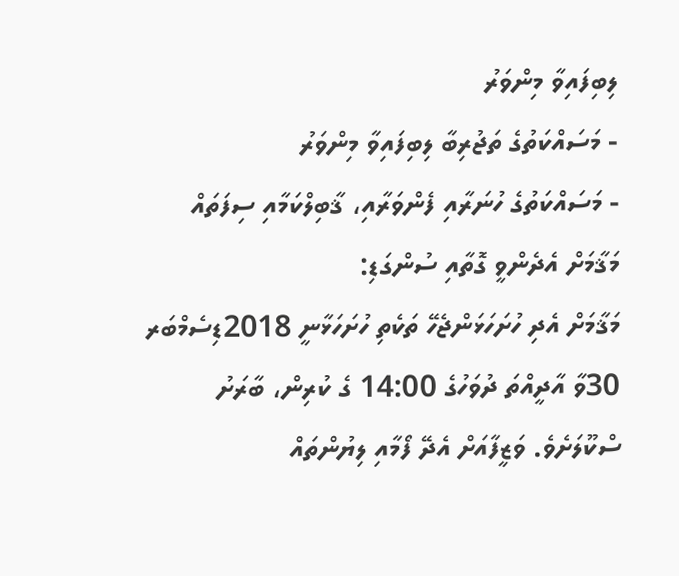ލިބިފައިވާ މިންވަރު
- މަސައްކަތުގެ ތަޖުރިބާ ލިބިފައިވާ މިންވަރު
- މަސައްކަތުގެ ހުނަރާއި ފެންވަރާއި، ޤާބިލްކަމާއި ސިފަތައް
މަޤާމަށް އެދެންވީ ގޮތާއި ސުންގަޑި:
މަޤާމަށް އެދި ހުށަހަޅަންޖެހޭ ތަކެތި ހުށަހަޅާނީ 2018ޑިސެމްބަރ 30ވާ އާދީއްތަ ދުވަހުގެ 14:00 ގެ ކުރިން، ބާރަށު ސްކޫލަށެވެ. ވަޒީފާއަށް އެދޭ ފޯމާއި ލިޔުންތައް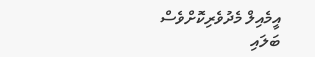އީމެއިލް މެދުވެރިކޮށްވެސް ބަލައި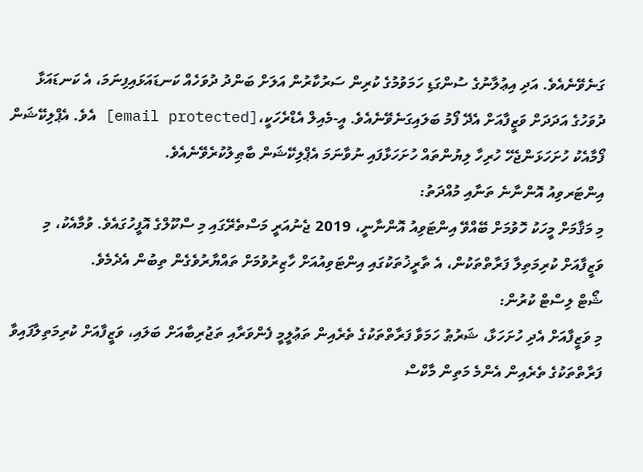ގަނެވޭނެއެވެ. އަދި އިޢުލާނުގެ ސުންގަޑި ހަމަވުމުގެ ކުރިން ސަރުކާރުން އަލަށް ބަންދު ދުވަހެއް ކަނޑައަޅައިފިނަމަ، އެ ކަނޑައަޅާ ދުވަހުގެ އަދަދަށް ވަޒީފާއަށް އެދޭ ފޯމު ބަލައިގަނެވޭނެއެވެ. އީ-މެއިލް އެޑްރެހަކީ،[email protected] އެވެ. އެޕްލިކޭޝަން ފޯމާއެކު ހުށަހަޅަންޖެހޭ ހުރިހާ ލިޔުންތައް ހުށަހަޅާފައި ނުވާނަމަ އެޕްލިކޭޝަން ބާޠިލުކުރެވޭނެއެވެ.
އިންޓަރވިއު އޮންނާނެ ތަނާއި މުއްދަތު:
މި މަޤާމަށް މީހަކު ހޮވުމަށް ބޭއްވޭ އިންޓަވިއު އޮންނާނީ، 2019 ޖެނުއަރީ މަސްތެރޭގައި މި ސްކޫލްގެ އޮފީހުގައެވެ. ވުމާއެކު، މި ވަޒީފާއަށް ކުރިމަތިލާ ފަރާތްތަކުން، އެ ތާރީޚުތަކުގައި އިންޓަވިއުއަށް ހާޒިރުވުމަށް ތައްޔާރުވެގެން ތިބުން އެދެމެވެ.
ޝޯޓް ލިސްޓް ކުރުން:
މި ވަޒީފާއަށް އެދި ހުށަހަޅާ، ޝަރުޠު ހަމަވާ ފަރާތްތަކުގެ ތެރެއިން ތަޢުލީމީ ފެންވަރާއި ތަޖުރިބާއަށް ބަލައި، ވަޒީފާއަށް ކުރިމަތިލާފައިވާ ފަރާތްތަކުގެ ތެރެއިން އެންމެ މަތިން މާކްސް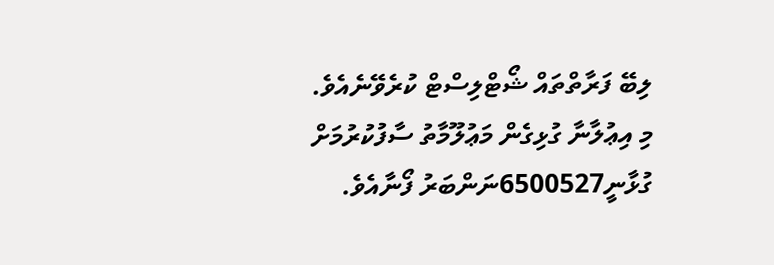ލިބޭ ފަރާތްތައް ޝޯޓްލިސްޓް ކުރެވޭނެއެވެ.
މި އިޢުލާނާ ގުޅިގެން މަޢުލޫމާތު ސާފުކުރުމަށް ގުޅާނީ6500527ނަންބަރު ފޯނާއެވެ.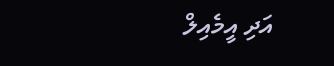އަދި އީމެއިލް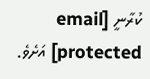ކުރާނީ [email protected] އަށެވެ.